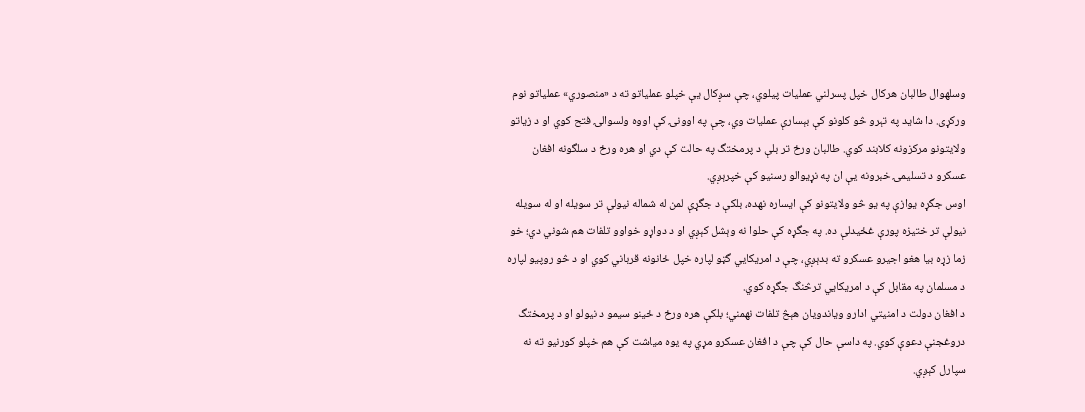وسلهوال طالبان هرکال خپل پسرلني عملیات پیلوي، چې سږکال یې خپلو عملیاتو ته د «منصوري» عملیاتو نوم ورکړی. دا شاید په تېرو څو کلونو کې بېسارې عملیات وي، چې په اوونۍ کې اووه ولسوالۍ فتح کوي او د زیاتو ولایتونو مرکزونه کلابند کوي. طالبان ورځ تر بلې د پرمختگ په حالت کې دي او هره ورځ د سلگونه افغان عسکرو د تسلیمۍ خبرونه یې ان په نړیوالو رسنیو کې خپرېږي.
اوس جگړه یوازې په یو څو ولایتونو کې ایساره نهده، بلکې د جگړې لمن له شماله نیولې تر سویله او له سویله نیولې تر ختیزه پورې غځیدلې ده. په جگړه کې حلوا نه وېشل کېږي او د دواړو خواوو تلفات هم شوني دي؛ خو زما زړه بیا هغو اجیرو عسکرو ته بدېږي، چې د امریکايي گټو لپاره خپل ځانونه قرباني کوي او د څو روپیو لپاره د مسلمان په مقابل کې د امریکايي ترڅنگ جگړه کوي.
د افغان دولت د امنیتي ادارو ویاندویان هېڅ تلفات نهمني؛ بلکې هره ورځ د ځینو سیمو د نیولو او د پرمختگ دروغجنې دعوې کوي. په داسې حال کې چې د افغان عسکرو مړي په یوه میاشت کې هم خپلو کورنیو ته نه سپارل کېږي.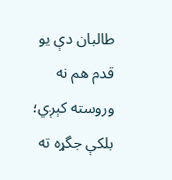طالبان دې یو قدم هم نه وروسته کېږي؛ بلکې جگړه ته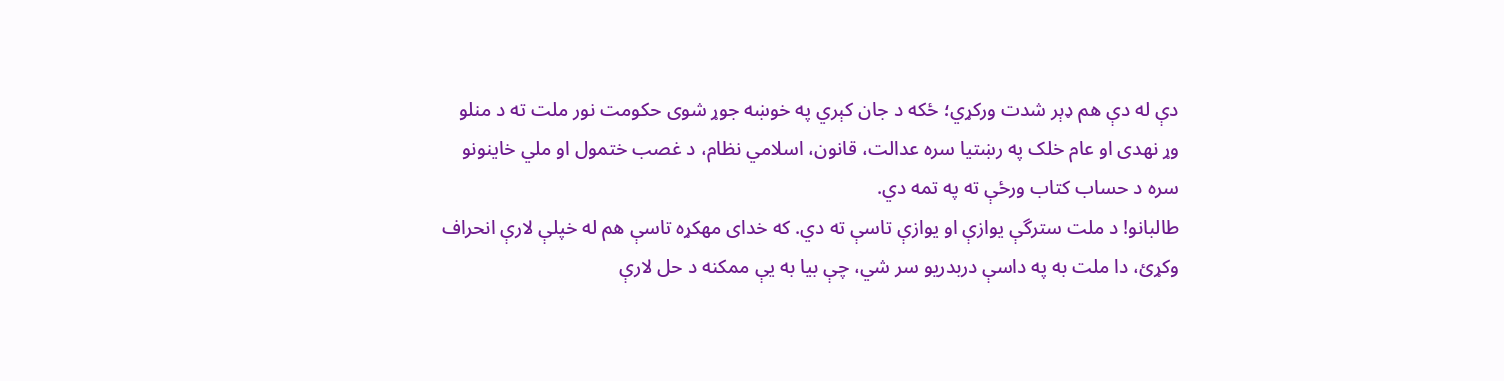دې له دې هم ډېر شدت ورکړي؛ ځکه د جان کېري په خوښه جوړ شوی حکومت نور ملت ته د منلو وړ نهدی او عام خلک په رښتیا سره عدالت، قانون، اسلامي نظام، د غصب ختمول او ملي خاینونو سره د حساب کتاب ورځې ته په تمه دي.
طالبانو! د ملت سترگې یوازې او یوازې تاسې ته دي. که خدای مهکړه تاسې هم له خپلې لارې انحراف وکړئ، دا ملت به په داسې دربدریو سر شي، چې بیا به یې ممکنه د حل لارې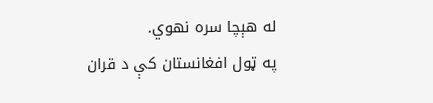له هېچا سره نهوي.
په ټول افغانستان کې د قران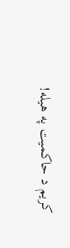کریم د حاکمیت په هیله!